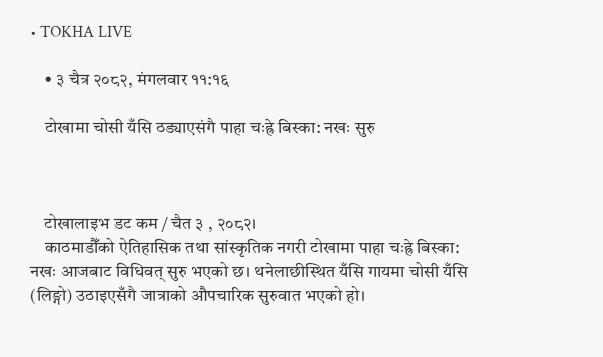• TOKHA LIVE

    • ३ चैत्र २०८२, मंगलवार ११:१६

    टोखामा चोसी यँसि ठड्याएसंगै पाहा चःह्रे बिस्का: नखः सुरु



    टोखालाइभ डट कम / चैत ३ , २०८२।
    काठमाडौँको ऐतिहासिक तथा सांस्कृतिक नगरी टोखामा पाहा चःह्रे बिस्का: नखः आजबाट विधिवत् सुरु भएको छ। थनेलाछीस्थित यँसि गायमा चोसी यँसि (लिङ्गो) उठाइएसँगै जात्राको औपचारिक सुरुवात भएको हो।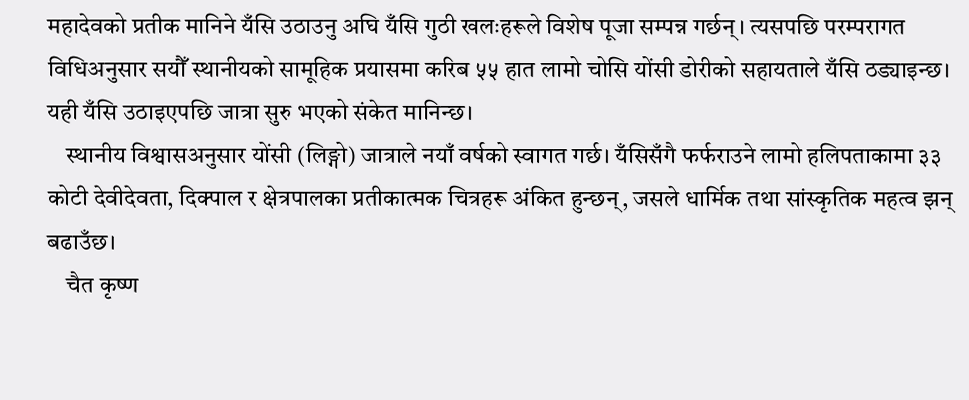महादेवको प्रतीक मानिने यँसि उठाउनु अघि यँसि गुठी खलःहरूले विशेष पूजा सम्पन्न गर्छन्। त्यसपछि परम्परागत विधिअनुसार सयौँ स्थानीयको सामूहिक प्रयासमा करिब ५५ हात लामो चोसि योंसी डोरीको सहायताले यँसि ठड्याइन्छ। यही यँसि उठाइएपछि जात्रा सुरु भएको संकेत मानिन्छ।
    स्थानीय विश्वासअनुसार योंसी (लिङ्गो) जात्राले नयाँ वर्षको स्वागत गर्छ। यँसिसँगै फर्फराउने लामो हलिपताकामा ३३ कोटी देवीदेवता, दिक्पाल र क्षेत्रपालका प्रतीकात्मक चित्रहरू अंकित हुन्छन्, जसले धार्मिक तथा सांस्कृतिक महत्व झन् बढाउँछ।
    चैत कृष्ण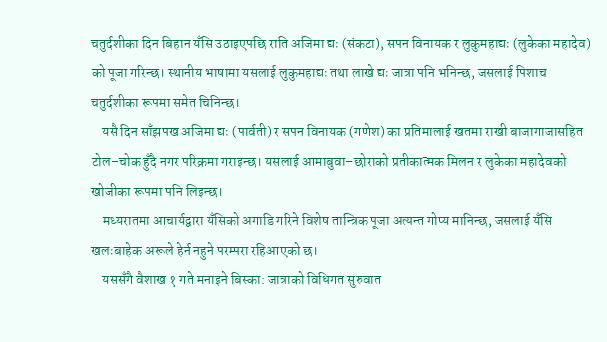चतुर्दशीका दिन बिहान यँसि उठाइएपछि राति अजिमा द्यः (संकटा), सपन विनायक र लुकुमहाद्यः (लुकेका महादेव) को पूजा गरिन्छ। स्थानीय भाषामा यसलाई लुकुमहाद्यः तथा लाखे द्यः जात्रा पनि भनिन्छ, जसलाई पिशाच चतुर्दशीका रूपमा समेत चिनिन्छ।
    यसै दिन साँझपख अजिमा द्यः (पार्वती) र सपन विनायक (गणेश) का प्रतिमालाई खतमा राखी बाजागाजासहित टोल–चोक हुँदै नगर परिक्रमा गराइन्छ। यसलाई आमाबुवा–छोराको प्रतीकात्मक मिलन र लुकेका महादेवको खोजीका रूपमा पनि लिइन्छ।
    मध्यरातमा आचार्यद्वारा यँसिको अगाडि गरिने विशेष तान्त्रिक पूजा अत्यन्त गोप्य मानिन्छ, जसलाई यँसि खलःबाहेक अरूले हेर्न नहुने परम्परा रहिआएको छ।
    यससँगै वैशाख १ गते मनाइने बिस्का: जात्राको विधिगत सुरुवात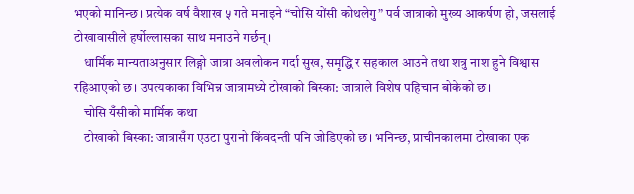भएको मानिन्छ। प्रत्येक वर्ष वैशाख ५ गते मनाइने “चोसि योंसी कोथलेगु” पर्व जात्राको मुख्य आकर्षण हो, जसलाई टोखावासीले हर्षोल्लासका साथ मनाउने गर्छन्।
    धार्मिक मान्यताअनुसार लिङ्गो जात्रा अवलोकन गर्दा सुख, समृद्धि र सहकाल आउने तथा शत्रु नाश हुने विश्वास रहिआएको छ। उपत्यकाका विभिन्न जात्रामध्ये टोखाको बिस्का: जात्राले विशेष पहिचान बोकेको छ।
    चोसि यँसीको मार्मिक कथा
    टोखाको बिस्का: जात्रासँग एउटा पुरानो किंवदन्ती पनि जोडिएको छ। भनिन्छ, प्राचीनकालमा टोखाका एक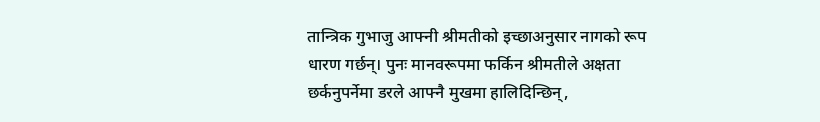तान्त्रिक गुभाजु आफ्नी श्रीमतीको इच्छाअनुसार नागको रूप धारण गर्छन्। पुनः मानवरूपमा फर्किन श्रीमतीले अक्षता छर्कनुपर्नेमा डरले आफ्नै मुखमा हालिदिन्छिन्,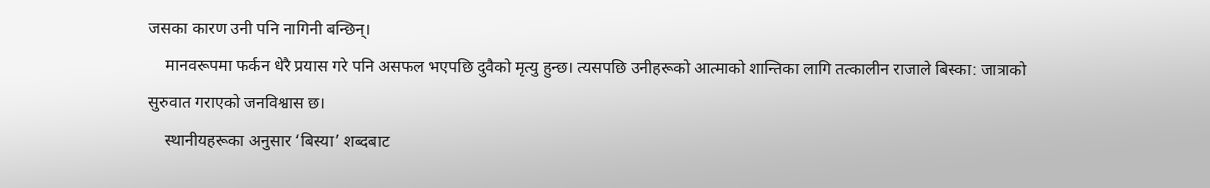जसका कारण उनी पनि नागिनी बन्छिन्।
    मानवरूपमा फर्कन धेरै प्रयास गरे पनि असफल भएपछि दुवैको मृत्यु हुन्छ। त्यसपछि उनीहरूको आत्माको शान्तिका लागि तत्कालीन राजाले बिस्का: जात्राको सुरुवात गराएको जनविश्वास छ।
    स्थानीयहरूका अनुसार ‘बिस्या’ शब्दबाट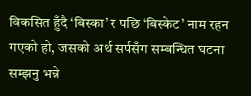विकसित हुँदै ‘बिस्का’ र पछि ‘बिस्केट’ नाम रहन गएको हो, जसको अर्थ सर्पसँग सम्बन्धित घटना सम्झनु भन्ने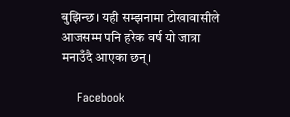बुझिन्छ। यही सम्झनामा टोखावासीले आजसम्म पनि हरेक वर्ष यो जात्रा मनाउँदै आएका छन्।

    Facebook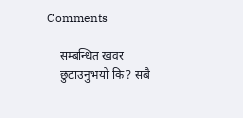Comments

    सम्बन्धित खवर
    छुटाउनुभयो कि? सबै